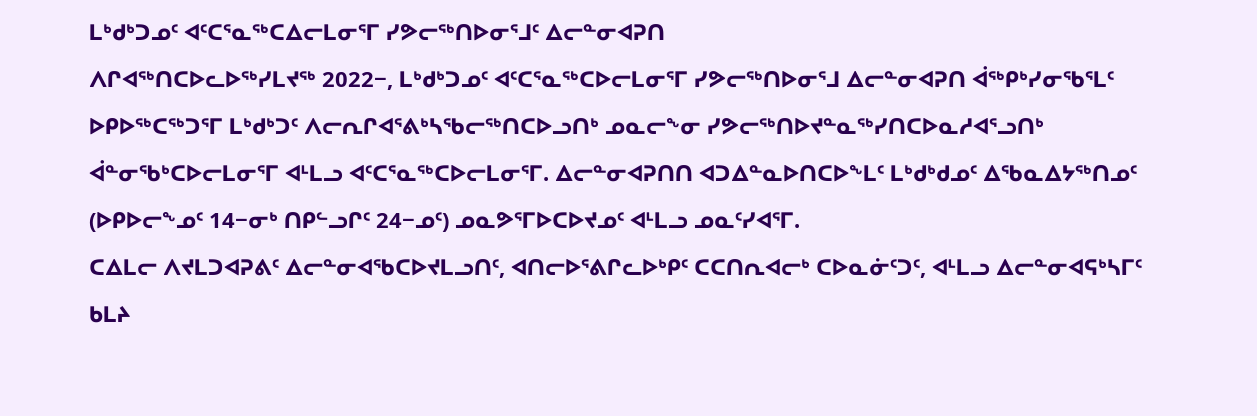ᒪᒃᑯᒃᑐᓄᑦ ᐊᑦᑕᕐᓇᖅᑕᐃᓕᒪᓂᕐᒥ ᓯᕗᓕᖅᑎᐅᓂᕐᒧᑦ ᐃᓕᓐᓂᐊᕈᑎ
ᐱᒋᐊᖅᑎᑕᐅᓚᐅᖅᓯᒪᔪᖅ 2022−, ᒪᒃᑯᒃᑐᓄᑦ ᐊᑦᑕᕐᓇᖅᑕᐅᓕᒪᓂᕐᒥ ᓯᕗᓕᖅᑎᐅᓂᕐᒧ ᐃᓕᓐᓂᐊᕈᑎ ᐋᖅᑭᒃᓯᓂᖃᕐᒪᑦ ᐅᑭᐅᖅᑕᖅᑐᕐᒥ ᒪᒃᑯᒃᑐᑦ ᐱᓕᕆᒋᐊᕐᕕᒃᓴᖃᓕᖅᑎᑕᐅᓗᑎᒃ ᓄᓇᓕᖕᓂ ᓯᕗᓕᖅᑎᐅᔪᓐᓇᖅᓯᑎᑕᐅᓇᓱᐊᕐᓗᑎᒃ ᐋᓐᓂᖃᒃᑕᐅᓕᒪᓂᕐᒥ ᐊᒻᒪᓗ ᐊᑦᑕᕐᓇᖅᑕᐅᓕᒪᓂᕐᒥ. ᐃᓕᓐᓂᐊᕈᑎᑎ ᐊᑐᐃᓐᓇᐅᑎᑕᐅᖕᒪᑦ ᒪᒃᑯᒃᑯᓄᑦ ᐃᖃᓇᐃᔭᖅᑎᓄᑦ (ᐅᑭᐅᓕᖕᓄᑦ 14−ᓂᒃ ᑎᑭᓪᓗᒋᑦ 24−ᓄᑦ) ᓄᓇᕗᕐᒥᐅᑕᐅᔪᓄᑦ ᐊᒻᒪᓗ ᓄᓇᑦᓯᐊᕐᒥ.
ᑕᐃᒪᓕ ᐱᔪᒪᑐᐊᕈᕕᑦ ᐃᓕᓐᓂᐊᖃᑕᐅᔪᒪᓗᑎᑦ, ᐊᑎᓕᐅᕐᕕᒋᓚᐅᒃᑭᑦ ᑕᑕᑎᕆᐊᓕᒃ ᑕᐅᓇᓃᑦᑐᑦ, ᐊᒻᒪᓗ ᐃᓕᓐᓂᐊᕋᒃᓴᒥᑦ ᑲᒪᔨ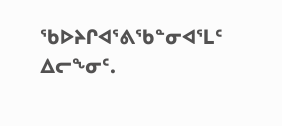ᖃᐅᔨᒋᐊᕐᕕᖃᓐᓂᐊᕐᒪᑦ ᐃᓕᖕᓂᑦ.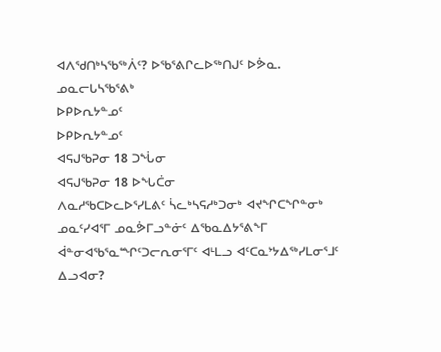ᐊᐱᖁᑎᒃᓴᖃᖅᐲᑦ? ᐅᖃᕐᕕᒋᓚᐅᖅᑎᒍᑦ ᐅᕘᓇ.
ᓄᓇᓕᒐᓴᖃᕐᕕᒃ
ᐅᑭᐅᕆᔭᓐᓄᑦ
ᐅᑭᐅᕆᔭᓐᓄᑦ
ᐊᕋᒍᖃᕈᓂ 18 ᑐᖔᓂ
ᐊᕋᒍᖃᕈᓂ 18 ᐅᖓᑖᓂ
ᐱᓇᓱᖃᑕᐅᓚᐅᕐᓯᒪᕕᑦ ᓵᓚᒃᓴᕋᓱᒃᑐᓂᒃ ᐊᔪᖏᑕᖏᓐᓂᒃ ᓄᓇᑦᓯᐊᕐᒥ ᓄᓇᕘᒥᓗᓐᓃᑦ ᐃᖃᓇᐃᔭᕐᕕᖕᒥ ᐋᓐᓂᐊᖃᕐᓇᙱᑦᑐᓕᕆᓂᕐᒥᑦ ᐊᒻᒪᓗ ᐊᑦᑕᓇᔾᔭᐃᖅᓯᒪᓂᕐᒧᑦ ᐃᓗᐊᓂ?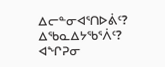ᐃᓕᓐᓂᐊᕐᑎᐅᕖᑦ?
ᐃᖃᓇᐃᔭᖃᕐᐲᑦ?
ᐊᖏᕈᓂ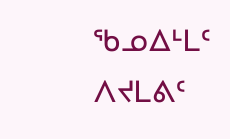ᖃᓄᐃᒻᒪᑦ ᐱᔪᒪᕕᑦ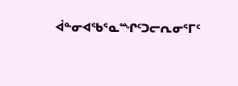ᐋᓐᓂᐊᖃᕐᓇᙱᑦᑐᓕᕆᓂᕐᒥᑦ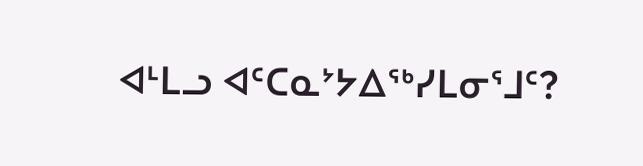ᐊᒻᒪᓗ ᐊᑦᑕᓇᔾᔭᐃᖅᓯᒪᓂᕐᒧᑦ?